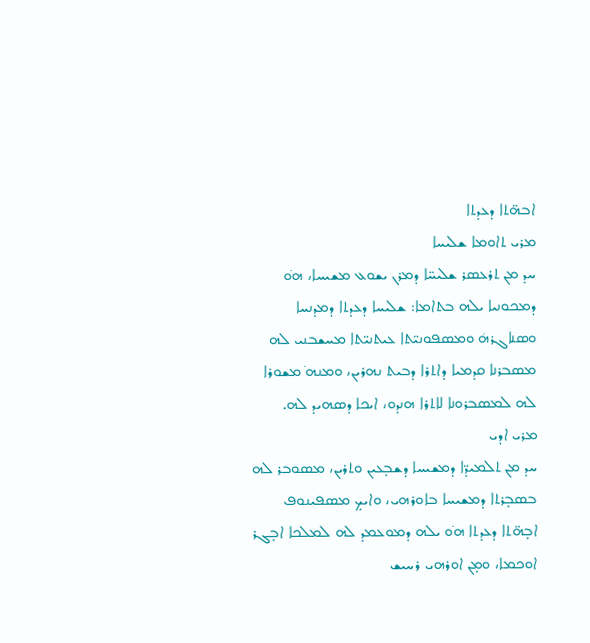ܐܒܗ̈ܬܐ ܕܥܕܬܐ
ܡܪܝ ܬܐܘܡܐ ܫܠܝܚܐ
ܚܕ ܡܢ ܬܪܥܣܪ ܫܠܝܚ̈ܐ ܕܡܪܢ ܝܫܘܥ ܡܫܝܚܐ، ܗ݁ܘ ܕܡܟܘܢܝܐ ܝܠܗ ܒܬܐܡܐ: ܫܠܝܚܐ ܕܥܕܬܐ ܕܡܕܢܚܐ ܘܣܢܐܓܪܗܿ ܘܡܣܦܘܢܝ̈ܬܐ ܥܝܬܢܝ̈ܬܐ ܡܚܫܒܢܝ ܠܗ ܡܣܒܪܢܐ ܩܕܡܝܐ ܕܐܬܪܐ ܕܒܝܬ ܢܗܪܝܢ، ܘܡܢܗ݁ ܡܫܘܪܐ ܠܗ ܠܡܣܒܪܘܢܐ ܠܐܬܪܐ ܗܢܕܘ، ܐܝܟܐ ܕܣܗܝܕ ܠܗ.
ܡܪܝ ܐܕܝ
ܚܕ ܡܢ ܬܠܡܝܕ̈ܐ ܕܡܫܝܚܐ ܕܫܒ̣ܥܝܢ ܘܬܪܝܢ، ܡܣܘܒܪ ܠܗ ܒܣܒ̣ܪܬܐ ܕܡܫܝܚܐ ܒܐܘܪܗܝ، ܘܐܝܟ̣ ܡܣܦܝܢܘܦ ܐܒ̣ܗ̈ܬܐ ܕܥܕܬܐ ܗ݁ܘ ܝܠܗ ܕܡܘܥܡܕ ܠܗ ܠܡܠܟܐ ܐܒ̣ܓܪ ܐܘܟܡܐ، ܘܡ̣ܢ ܐܘܪܗܝ ܪܚܝܫ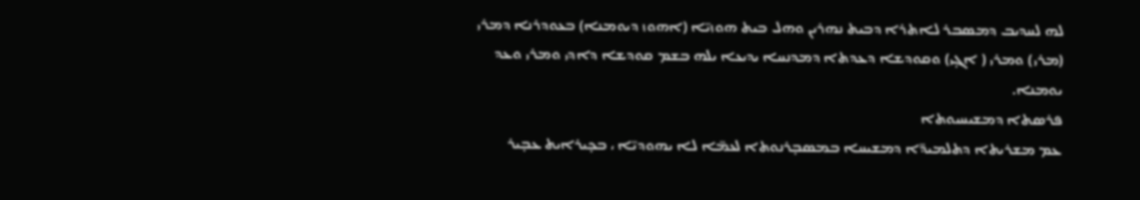ܠܗ ܠܚܕܝܒ ܕܡܣܒܪ ܠܐܬܪܐ ܕܒܝܬ ܢܗܪܝܢ ܘܗܠ ܒܝܬ ܗܘܙܝ̈ܐ (ܐܗܘܙ ܕܝܘܡܢܐ) ܒܥܘܕܪܢܐ ܕܡܪܝ (ܡܪܝ) ܘܡܪܝ ( ܐܓ̣ܝ) ܘܩܘܕܫܐ ܕܥܕܬܐ ܕܡܕܢܚܐ ܝܕܝܥܐ ܝܠܗ ܒܫܡ ܩܘܕܫܐ ܕܐܕܝ ܘܡܪܝ ܘܥܕ ܝܘܡܢܐ.
ܦܪܣܬܐ ܕܡܫܝܚܝܘܬܐ
ܥܡ ܡܫܪܝܬܐ ܕܬܠܡܝܕ̈ܐ ܕܡܫܝܚܐ ܒܡܣܒ̣ܪܢܘܬܐ ܠܥܡ̈ܐ ܠܐ ܝܗܘܕܝ̈ܐ ، ܒܟ̣ܝܪܐܝܬ ܥܒ̣ܝܪ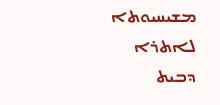ܡܫܝܚܝܘܬܐ ܠܐܬܪܐ ܕܒܝܬ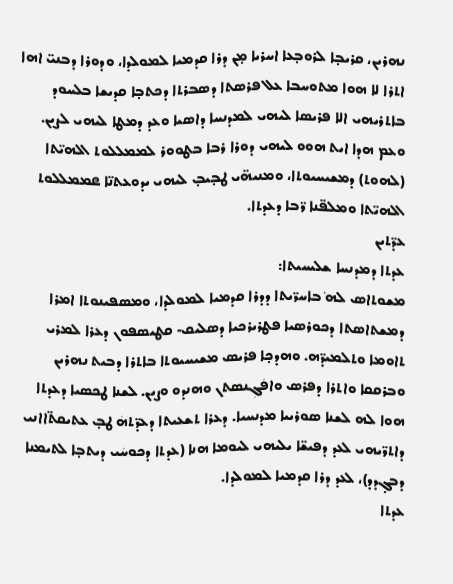ܢܗܪܝܢ، ܩܪܝܒ̣ܐ ܠܪܘܒ̣ܥܐ ܐܚܪܝܐ ܡ̣ܢ ܕܪܐ ܩܕܡܝܐ ܠܡܘܠܕܐ، ܘܕܘܪܐ ܕܒܢܝ̈ ܐܗܐ ܐܬܪܐ ܠܐ ܗܘܐ ܡܬܘܚܒܐ ܥܠ ܦܪܣܬܐ ܕܣܒܪܬܐ ܕܟܬܒ̣ܐ ܩܕܝܫܐ ܒܠܚܘܕ ܒܐܬܪܝܗܝ ܐܠܐ ܦܪܝܣܐ ܠܝܗܝ ܠܡܕܢܚܐ ܕܐܣܝܐ ܘܥܕ ܕܡܛܐ ܠܝܗܝ ܠܨܝܢ. ܘܥܡ ܗܕܐ ܐܝܬ ܗܘܘ ܠܝܗܝ ܕܘܪܐ ܪܒܐ ܒܛܘܘܪ ܠܡܡܠܠܘܬ ܐܠܗܝ̈ܬܐ (ܠܗܘܬ) ܕܡܫܝܚܝܘܬܐ، ܘܡܢܝܗ̈ܝ ܛܒ̣ܝܒ̣ ܠܝܗܝ ܝܕܘܥܬܢ̈ܐ ܧܡܡܠܠܘܬ ܐܠܗܝ̈ܬܐ ܘܡܠܦ̈ܢܐ ܪ̈ܒܐ ܕܥܕܬܐ.
ܥܕ̈ܬܝܢ
ܥܕܬܐ ܕܡܕܢܚܐ ܫܠܝܚܝܬܐ:
ܡܫܘܬܐܣ ܠܗ݁ ܒܐܚܪ̈ܝܬܐ ܕܕܪܐ ܩܕܡܝܐ ܠܡܘܠܕܐ، ܘܡܣܦܝܢܘܬܐ ܐܡܪܐ ܕܡܫܬܐܣܬܐ ܕܟܘܪܣܝܐ ܦܛܪܝܪܟܝܐ ܕܣܠܝܩ- ܩܛܝܣܦܘܢ ܕܥܪܐ ܠܡܪܝ ܬܐܘܡܐ ܘܬܠܡܝܕ̈ܗ. ܘܗܕܟ̣ܐ ܦܪܝܣ ܡܫܝܚܝܘܬܐ ܒܐܬܪܐ ܕܒܝܬ ܢܗܪܝܢ ܘܒܪܩܩܐ ܘܐܬܪܐ ܕܦܪܣ ܘܐܦܿܓܼܢܣܬܢ ܘܗܢܕܘ ܘܨܝܢ. ܠܫܢܐ ܛܟܣܝܐ ܕܥܕܬܐ ܗܘܐ ܠܗ ܠܫܢܐ ܣܘܪܝܝܐ ܡܕܢܚܝܐ. ܕܥܪܐ ܬܫܥܝܬܐ ܕܥܕ̈ܬܗܿ ܛܒ̣ ܥܬܝܩܬ̈ܐܐܢܝ ܕܐܬܖ̈ܝܗܝ ܠܥܕ ܕܦܝܫ̈ܐ ܝܠܝܗܝ ܠܝܘܡܐ ܗܢܐ (ܥܕܬܐ ܕܟܘܚܿܝ ܕܝܬܒ̣ܐ ܠܬܝܡܢܐ ܕܒܓ̣ܕܕ)، ܠܥܕ ܕܪܐ ܩܕܡܝܐ ܠܡܘܠܕܐ.
ܥܕܬܐ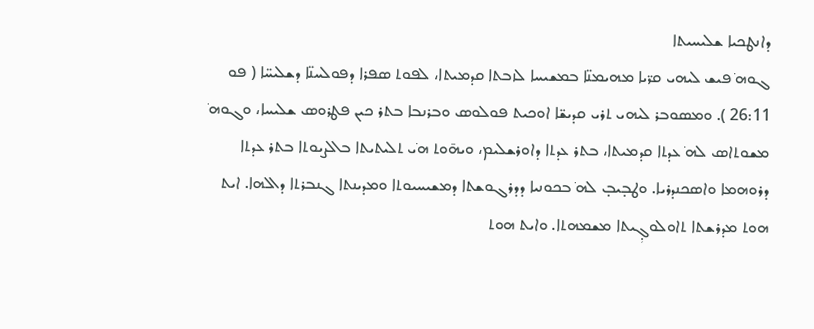ܕܐܢܛܟܝܐ ܫܠܝܚܝܬܐ
ܓܘܗ݁ ܦܝܫ ܠܝܗܝ ܩܖ̈ܝܐ ܡܗܝܡܢ̈ܐ ܒܡܫܝܚܐ ܠܙܒܬܐ ܩܕܡܝܬܐ، ܠܦܘܬ ܣܦܪܐ ܕܦܘܠܚܢ̈ܐ ܕܫܠܝܚ̈ܐ ( ܦܘ 26:11 ). ܘܡܣܘܒܪ ܠܝܗܝ ܬܪܝ ܩܕܝܫ̈ܐ ܐܘܟܝܬ ܦܘܠܘܣ ܘܒܪܢܒܐ ܒܬܪ ܟܝܢ ܦܛܪܘܣ ܫܠܝܚܐ، ܘܓܘܗ݁ ܡܫܘܬܐܣ ܠܗ݁ ܥܕܬܐ ܩܕܡܝܬܐ، ܒܬܪ ܥܕܬܐ ܕܐܘܪܫܠܝܡ، ܘܝܗ̄ܘܬ ܗ݁ܝ ܬܠܝܬܝܬܐ ܒܐܠܨܝܘܬܐ ܒܬܪ ܥܕܬܐ ܕܪܘܗܡܐ ܘܐܣܟܢܕܪܝܐ. ܘܛܒ̣ܝܒ̣ ܠܗ݁ ܒܟܘܢܝܐ ܕܕܪܓܘܫܬܐ ܕܡܫܝܚܝܘܬܐ ܘܡܕܝܢܬܐ ܓܢܒܪܬܐ ܕܐܠܗܐ. ܐܝܬ ܗܘܬ ܡܕܪܫܬܐ ܬܐܘܠܘܓ̣ܼܝܬܐ ܡܫܡܗܬܐ. ܘܐܝܬ ܗܘܬ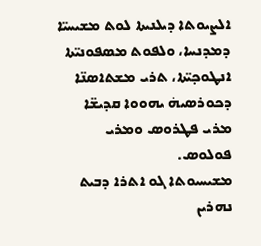ܐܠܨܝܘܬܐ ܕܝܠܢܝܬܐ ܠܘܬ ܡܫܝܚܝ̈ܐ ܕܡܕܢܚܐ، ܘܠܦܘܬ ܡܣܦܘܢܝ̈ܬܐ ܐܢܛܘܟ̣ܝ̈ܬܐ، ܬܪܝ ܡܫܬܐܣܢ̈ܐ ܕܟܘܪܣܝܗ݁ ܝܗܘܘܐ ܩܕܝܫ̈ܐ ܡܪܝ ܦܛܪܘܣ ܘܡܪܝ ܦܘܠܘܣ.
ܡܫܝܚܝܘܬܐ ܓܘ ܐܬܪܐ ܕܒܝܬ ܢܗܪܝܢ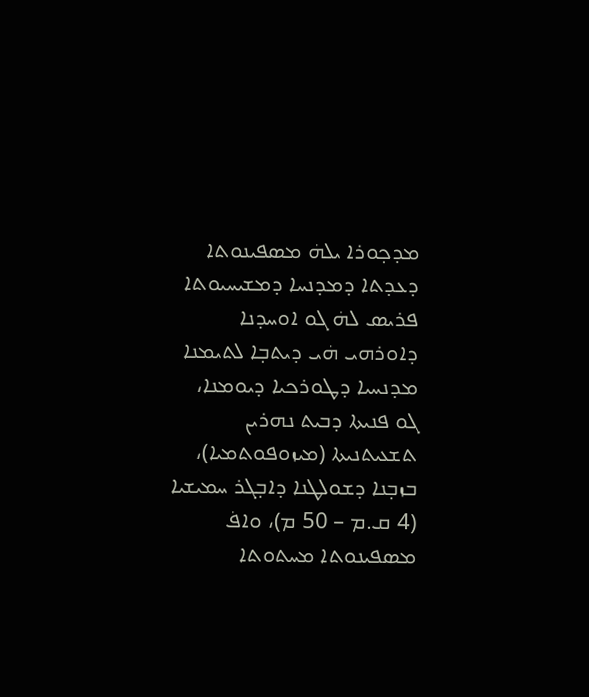ܡܕܟ̣ܘܪܐ ܝܠܗ݁ ܡܣܦܝܢܘܬܐ ܕܥܕܬܐ ܕܡܕܢܚܐ ܕܡܫܝܚܝܘܬܐ ܦܪܝܣ ܠܗ݁ ܓܘ ܐܘܚܕܢܐ ܕܐܘܪܗܝ ܗ݁ܝ ܕܝܬܒ̣ܐ ܠܬܝܡܢܐ ܡܕܢܚܝܐ ܕܛܘܪܟܝܐ ܕܝܘܡܢܐ، ܓܘ ܦܢܝܬܐ ܕܒܝܬ ܢܗܪܝܢ ܬܫܥܝܬܢܝܬܐ (ܡܝܙܘܦܘܬܡܝܐ)، ܒܙܒ̣ܢܐ ܕܫܘܠܛܢܐ ܕܐܒ̣ܓܪ ܚܡܝܫܝܐ (4 ܩ.ܡ – 50 ܡ)، ܘܐܦ݁ ܡܣܦܝܢܘܬܐ ܡܚܬܘܬܐ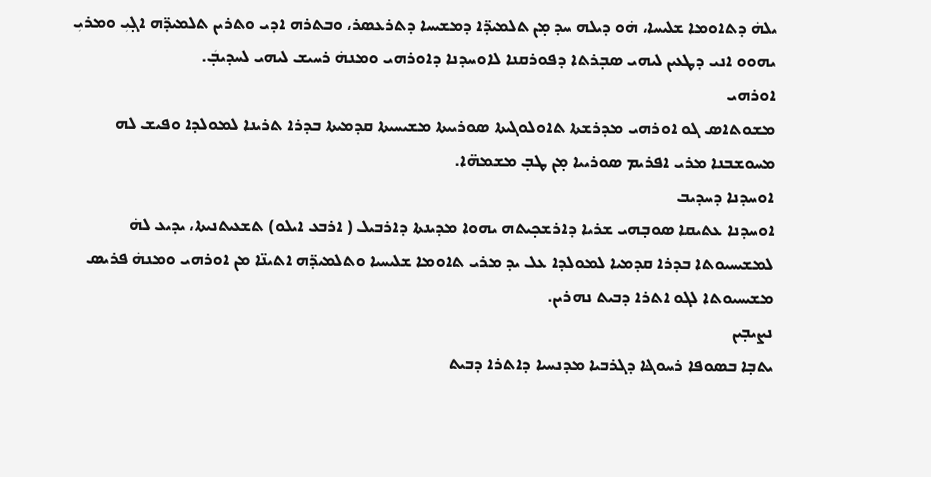ܝܠܗ݁ ܕܬܐܘܡܐ ܫܠܝܚܐ، ܗ݁ܘ ܕܝܠܗ ܚܕ ܡ̣ܢ ܬܠܡܝܕ̈ܐ ܕܡܫܝܚܐ ܕܬܪܥܣܪ، ܘܒܬܪܗ ܐܕܝ ܘܬܪܝܢ ܬܠܡܝܕ̈ܗ ܐܓ̣ܝܼ ܘܡܪܝܼ ܝܗܘܘ ܐܢܝ ܕܛܥܝܢ ܠܝܗܝ ܣܒ̣ܪܬܐ ܕܦܘܪܩܢܐ ܠܐܘܚܕܢܐ ܕܐܘܪܗܝ ܘܡܢܗ݁ ܪܚܝܫ ܠܝܗܝ ܠܚܕܝܒ̣ܿ.
ܐܘܪܗܝ
ܡܫܘܬܐܣ ܓܘ ܐܘܪܗܝ ܡܕܪܫܬܐ ܬܐܘܠܘܓܝܬܐ ܣܘܪܝܝܬܐ ܡܫܝܚܝܬܐ ܩܕܡܝܬܐ ܒܕܪܐ ܬܪܝܢܐ ܠܡܘܠܕܐ ܘܦܝܫ ܠܗ ܡܚܘܫܒܢܐ ܡܪܝ ܐܦܪܝܡ ܣܘܪܝܝܐ ܡ̣ܢ ܛܒ̣ ܡܫܡܗ̈ܐ.
ܐܘܚܕܢܐ ܕܚܕܝܒ
ܐܘܚܕܢܐ ܥܬܝܩܐ ܣܘܒ̣ܗܝ ܫܪܝܐ ܕܐܪܫܟ̣ܝܬܗ ܝܗܘܐ ܡܕܝܢܬܐ ܕܐܪܒܝܠ ( ܐܪܒܥ ܐܝܠܘ) ܬܫܥܝܬܢܝܬܐ، ܝܕܝܥ ܠܗ݁ ܠܡܫܝܚܝܘܬܐ ܒܕܪܐ ܩܕܡܝܐ ܠܡܘܠܕܐ ܥܠ ܝܕ ܡܪܝ ܬܐܘܡܐ ܫܠܝܚܝܐ ܘܬܠܡܝܕ̈ܗ ܐܬܝܢ̈ܐ ܡܢ ܐܘܪܗܝ ܘܡܢܗ݁ ܦܪܝܣ ܡܫܝܚܝܘܬܐ ܠܓܘ ܐܬܪܐ ܕܒܝܬ ܢܗܪܝܢ.
ܢܨܝܒ̣ܝܢ
ܝܬܒ̣ܐ ܒܣܘܦܐ ܪܚܘܔܐ ܕܓܪܒܝܐ ܡܕܢܚܝܐ ܕܐܬܪܐ ܕܒܝܬ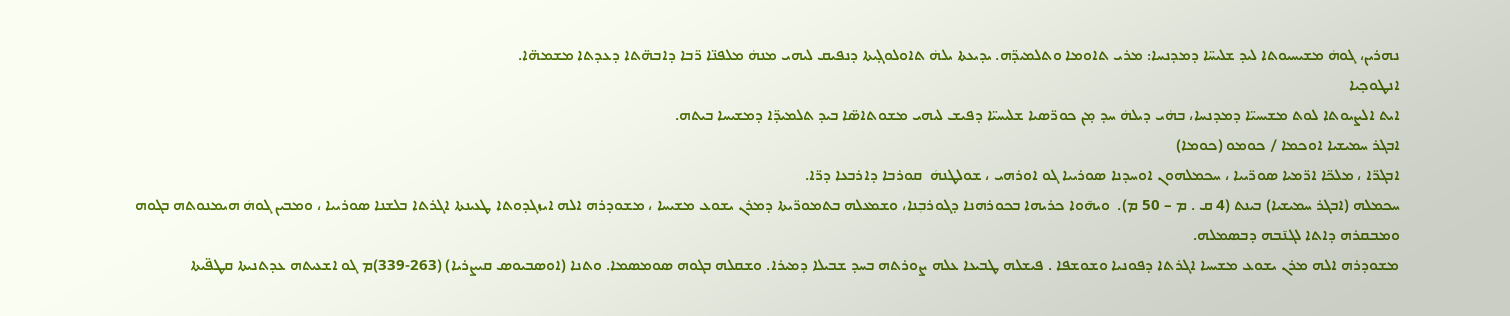ܢܗܪܝܢ، ܓܘܗ݁ ܡܫܝܚܝܘܬܐ ܠܝܕ ܫܠܝܚ̈ܐ ܕܡܕܢܚܐ: ܡܪܝ ܬܐܘܡܐ ܘܬܠܡܝܕ̈ܗ. ܝܕܝܥܬܐ ܝܠܗ݁ ܬܐܘܠܘܓ̣ܝܬܐ ܕܢܦܝܩ ܠܝܗܝ ܡܢܗ݁ ܡܠܦܢ̈ܐ ܖ̈ܒܐ ܕܐܒܗ̈ܬܐ ܕܥܕܬܐ ܡܫܡܗ̈ܐ.
ܐܢܛܘܟ̣ܝܐ
ܐܝܬ ܐܠܨܝܘܬܐ ܠܘܬ ܡܫܝܚܝ̈ܐ ܕܡܕܢܚܐ، ܒܗ݁ܝ ܕܝܠܗ݁ ܚܕ ܡ̣ܢ ܟܘܪ̈ܣܝܐ ܫܠܝܚܝ̈ܐ ܕܦܝܫ ܠܝܗܝ ܡܫܘܬܐܣ̈ܐ ܒܝܕ ܬܠܡܝܕ̈ܐ ܕܡܫܝܚܐ ܒܝܬܗ.
ܐܒܓܪ ܚܡܝܫܝܐ ܐܘܟܡܐ / ܟܘܡܘ (ܟܘܡܐ)
ܐܒܓܪ̈ܐ ، ܡܠܟ̈ܐ ܐܪ̈ܡܝܐ ܣܘܪ̈ܝܝܐ ، ܚܟܡܠܗܘܢ ܐܘܚܕܢܐ ܣܘܪܝܝܐ ܓܘ ܐܘܪܗܝ ، ܫܘܠܛܢܗܿ  ܩܘܪܒܐ ܕܐܪܒܥܐ ܕܪ̈ܐ.
ܚܟܡܠܗ (ܐܒܓܪ ܚܡܝܫܝܐ) ܒܝܢܬ (4 ܩ . ܡ – 50 ܡ).  ܘܝܗ̄ܘܐ ܟܪܝܗܐ ܒܟܘܪܗܢܐ ܕܓܘܪܒܼܢܐ، ܘܫܡܥܠܗ ܒܬܡܘܪ̈ܝܬܐ ܕܡܪܢ ܝܫܘܥ ܡܫܝܚܐ ، ܡܫܘܕܪܗ ܐܠܗ ܐܝܙܓܕܘܬܐ ܛܥܝܢܬܐ ܐܓܪܬܐ ܒܠܫܢܐ ܣܘܪܝܝܐ ، ܘܡܒܝܢ ܓܘܗܿ ܗܝܡܢܘܬܗ ܒܓܘܗ ܘܡܒܩܪܗ ܕܐܬܐ ܠܓܢ̄ܒܗ ܕܒܣܡܠܗ.
ܡܫܘܕܪܗ ܐܠܗ ܡܪܢ ܝܫܘܥ ܡܫܝܚܐ ܐܓܪܬܐ ܕܦܘܢܝܐ ܘܫܘܫܦܐ . ܦܝܫܠܗ ܛܒܝܥܐ ܥܠܗ ܨܘܪܬܗ ܒܚܕ ܫܒܝܠܐ ܕܡܝܪܐ. ܘܫܩܠܗ ܒܓܘܗ ܣܘܡܣܡܐ. ܘܬܢܐ (ܐܘܣܒܝܘܣ ܩܝܨܪܝܐ) (263-339)ܡ ܓܘ ܐܫܥܝܬܗ ܥܕܬܢܝܬܐ ܩܛܦ̈ܝܬܐ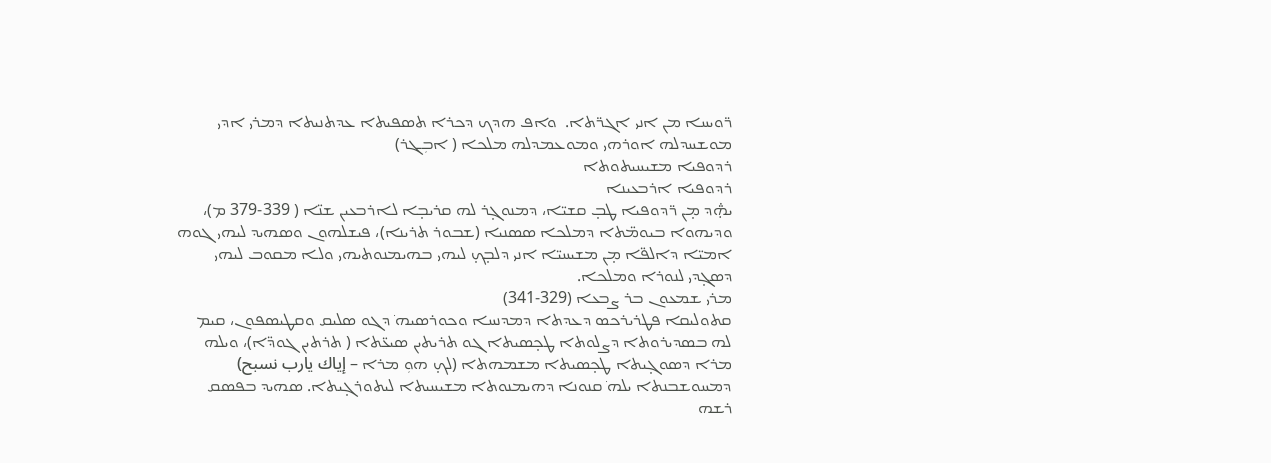ܪ̈ܘܝܚܐ ܡܢ ܐܢܝ ܐܓܪ̈ܬܐ.  ܘܐܦ ܗܕܟ ܕܟܪܐ ܬܣܦܝܬܐ ܥܕܬܢܝܬܐ ܕܡܪܝ ܐܕܝ ܡܘܫܚܕܠܗ ܐܘܪܗܝ ܘܡܘܥܡܕܠܗ ܡܠܟܐ ( ܐܒܼܓܪ)
ܪܕܘܦܝܐ ܡܫܝܚܝܬܘܬܐ
ܪܕܘܦܝܐ ܐܪܒܥܝܢܐ
ܞܕ ܡ̣ܢ ܪ̈ܕܘܦܝܐ ܛܒ̣ ܩܫܝ̈ܐ، ܕܡܢܘܓ̣ܪ ܠܗ ܩܪܝܒ̣ܐ ܠܐܪܒܥܝܢ ܫܢ̈ܐ ( 339-379 ܡ)، ܘܕܝܗܘܐ ܒܝܘܡ̈ܬܐ ܕܡܠܟܐ ܣܣܢܝܐ (ܫܒܘܪ ܬܪܝܢܐ)، ܦܝܫܠܗܘܢ ܘܣܗܝܕ ܠܝܗܝ ܓܘܗ ܐܡܝ̈ܐ ܕܐܠܦ̈ܐ ܡ̣ܢ ܡܫܝܚܝ̈ܐ ܐܢܝ ܕܠܒ̣ܟ̣ ܠܝܗܝ ܒܗܝܡܢܘܬܝܗܝ ܘܠܐ ܡܩܘܒ ܠܝܗܝ ܕܣܓ̣ܕܝ ܠܢܘܪܐ ܘܡܠܟܐ.
ܡܪܝ ܫܡܥܘܢ ܒܪ ܨܒܥܐ (329-341)
ܩܬܘܠܝܩܐ ܦܛܪܝܪܟܣ ܕܥܕܬܐ ܕܡܕܢܚܐ ܘܟܘܪܣܝܗ݁ ܕܓܘ ܣܠܝܩ ܘܩܛܝܣܦܘܢ، ܩܝܡ ܠܗ ܒܣܕܝܪܘܬܐ ܕܨܠܘܬܐ ܛܟ̣ܣܝܬܐ ܓܘ ܬܪܝܬܝܢ ܣܝܥ̈ܬܐ ( ܬܪܬܝܢ ܓܘܕ̈ܐ)، ܘܝܠܗ ܡܪܐ ܕܣܘܓ̣ܝܬܐ ܛܟ̣ܣܝܬܐ ܡܫܡܗܬܐ (ܠܟ̣ ܗܘܼ ܡܪܐ – إياك يارب نسبح) ܕܡܚܘܫܒܢܬܐ ܝܠܗ݁ ܩܢܘܢܐ ܕܗܝܡܢܘܬܐ ܡܫܝܚܝܬܐ ܠܝܬܘܪܓ̣ܝܬܐ. ܣܗܝܕ ܒܦܣܩ ܪܫܗ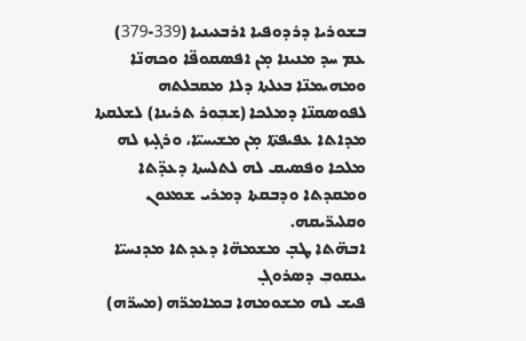ܒܫܘܪܝܐ ܕܪܕܘܦܝܐ ܐܪܒܥܝܢܝܐ (339-379) ܥܡ ܚܕ ܡܢܝܢܐ ܡ̣ܢ ܐܦܣܩܘܦ̈ܐ ܘܟܗܢ̈ܐ ܘܡܗܝܡܢ̈ܐ ܒܥܠܬܐ ܕܠܐ ܡܩܒܠܬܗ ܠܦܘܣܩܢ̈ܐ ܕܡܠܟܐ (ܫܒܼܘܪ ܬܪܝܢܐ) ܠܫܠܩܬܐ ܡܕܐܬܐ ܥܦܝܦܬ̈ܐ ܡ̣ܢ ܡܫܝܚܝ̈ܐ، ܘܪܓ̣ܝܙ ܠܗ ܡܠܟܐ ܘܦܣܝܩ ܠܗ ܠܬܠܚܬܐ ܕܥܕ̈ܬܐ ܘܡܩܕܬܐ ܘܕܒܩܬܐ ܕܡܪܝ ܫܡܥܘܢ ܘܩܠܝܪ̈ܝܩܗ.
ܐܒܗ̈ܬܐ ܛܒ̣ ܡܫܡܗ̈ܐ ܕܥܕܬܐ ܡܕܢܚܝ̈ܐ
ܝܥܩܘܒܼ ܕܣܪܘܓ̣
ܦܝܫ ܠܗ ܡܫܘܡܗܐ ܒܡܐܡܪ̈ܗ (ܡܚܪ̈ܗ)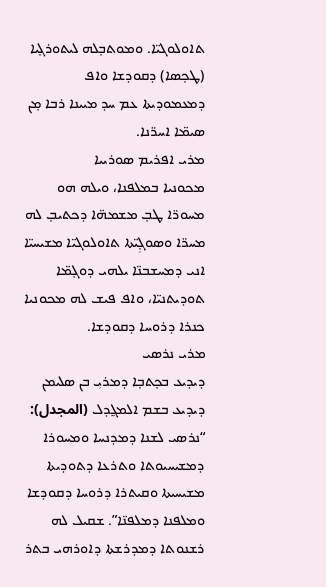ܬܐܘܠܘܓܝ̈ܐ. ܘܡܘܬܒ̣ܠܗ ܠܝܬܘܪܓ̣ܝܐ (ܛܟ̣ܣܐ) ܕܩܘܕܫܐ ܘܐܦ ܕܡܥܡܘܕܝܬܐ ܥܡ ܚܕ ܡܝܝܢܐ ܪܒܐ ܡ̣ܢ ܣܝܡ̈ܐ ܐܚܪ̈ܢܐ.
ܡܪܝ ܐܦܪܝܡ ܣܘܪܝܝܐ
ܡܟܘܢܝܐ ܒܡܠܦܢܐ، ܘܝܠܗ ܗܘ ܡܚܘܪ̈ܐ ܛܒ̣ ܡܫܡܗ̈ܐ ܕܟܬܝܒ̣ ܠܗ ܡܚܪ̈ܐ ܘܣܘܓ̣ܼܝ̈ܬܐ ܬܐܘܠܘܓܝ̈ܐ ܡܫܝܚܝ̈ܐ ܐܢܝ ܕܡܚܫܒܢ̈ܐ ܝܠܗܝ ܕܘܓ̣ܡ̈ܐ ܬܘܕܝܬܢܝ̈ܐ، ܘܐܦ ܦܝܫ ܠܗ ܡܟܘܢܝܐ ܟܢܪܐ ܕܪܘܚܐ ܕܩܘܕܫܐ.
ܡܪܝ ܢܪܣܝ
ܕܝܕܝܥ ܒܟ̣ܬܒ̣ܐ ܕܡܪܝܼ ܒܢ ܣܠܝܡܢ ܕܝܕܝܥ ܒܫܡ ܐܠܡܓ̰ܕܠ (المجدل): “ܢܪܣܝ ܠܫܢܐ ܕܡܕܢܚܐ ܘܡܚܘܪܐ ܕܡܫܝܚܝܘܬܐ ܘܬܪܥܐ ܕܬܘܕܝܬܐ ܡܫܝܚܝܬܐ ܘܩܝܬܪܐ ܕܪܘܚܐ ܕܩܘܕܫܐ ܘܡܠܦܢܐ ܕܡܠܦܢ̈ܐ”. ܫܩܝܠ ܠܗ ܪܫܢܘܬܐ ܕܡܕܪܫܬܐ ܕܐܘܪܗܝ ܒܬܪ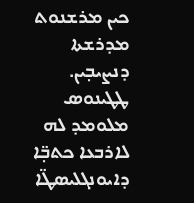ܟܝܢ ܡܪܫܢܘܬ ܡܕܪܫܬܐ ܕܢܨܝܒ̣ܝܢ.
ܛܛܝܢܘܣ
ܡܠܘܡܕ ܠܗ ܠܐܪܒܥܐ ܟܬܒ̣̈ܐ ܕܐܝܘܢܓܠܝܣܛ̈ܐ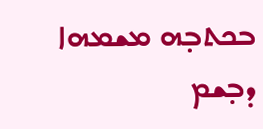ܒܟܬܒ̣ܗ ܡܫܡܗܐ ܕܒ̣ܫܡ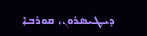ܕܝܛܝܣܪܘܢ، ܩܘܪܒܐ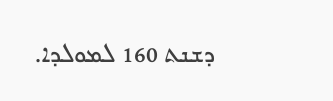ܕܫܢܬ 160 ܠܡܘܠܕܐ.